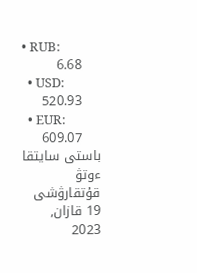• RUB:
    6.68
  • USD:
    520.93
  • EUR:
    609.07
باستى سايتقا ءوتۋ
قۇتقارۋشى 19 قازان, 2023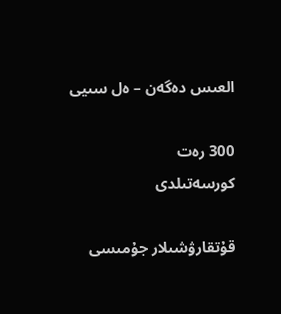العىس دەگەن – ەل سىيى

300 رەت
كورسەتىلدى

قۇتقارۋشىلار جۇمىسى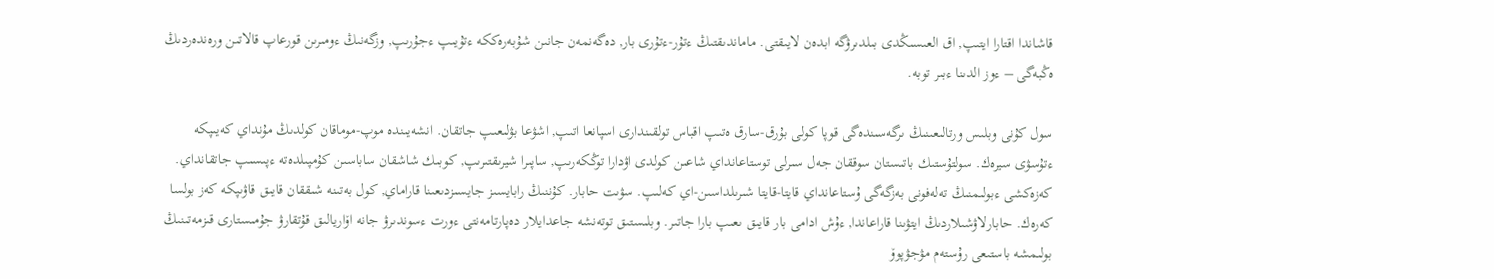قاشاندا اقتارا ايتىپ, اق العىسىڭدى بىلدىرۋگە ابدەن لايىقتى. ماماندىقتىڭ ءتۇر-ءتۇرى بار, دەگەنمەن جانىن شۇبەرەككە ءتۇيىپ ءجۇرىپ, وزگەنىڭ ءومىرىن قورعاپ قالاتىن ورەندەردىڭ ەڭبەگى – ءوز الدىنا ءبىر توبە.

سول كۇنى وبلىس ورتالىعىنىڭ ىرگەسىندەگى قوپا كولى بۇرق-سارق ەتىپ اقباس تولقىندارى اسپانعا اتىپ, اشۋعا بۋلىعىپ جاتقان. انشەيىندە موپ-موماقان كولدىڭ مۇنداي كەيىپكە ءتۇسۋى سيرەك. سولتۇستىك باتىستان سوققان جەل سىرلى توستاعانداي شاعىن كولدى اۋدارا توڭكەرىپ, ساپىرا شيرىقتىرىپ, كوبىك شاشقان ساباسىن كۇمپىلدەتە ءپىسىپ جاتقانداي. كەزەكشى ءبولىمنىڭ تەلەفونى بەزگەگى ۇستاعانداي قايتا-قايتا شىرىلداسىن-اي كەلىپ. سۋىت حابار. كۇننىڭ رابايسىز جايسىزدىعىنا قاراماي, كول بەتىنە شىققان قايىق قاۋىپكە كەز بولسا كەرەك. حابارلاۋشىلاردىڭ ايتۋىنا قاراعاندا, ءۇش ادامى بار قايىق ىعىپ بارا جاتىر. وبلىستىق توتەنشە جاعدايلار دەپارتامەنتى ءورت ءسوندىرۋ جانە اۆاريالىق قۇتقارۋ جۇمىستارى قىزمەتىنىڭ بولىمشە باستىعى رۇستەم مۋجۋپوۆ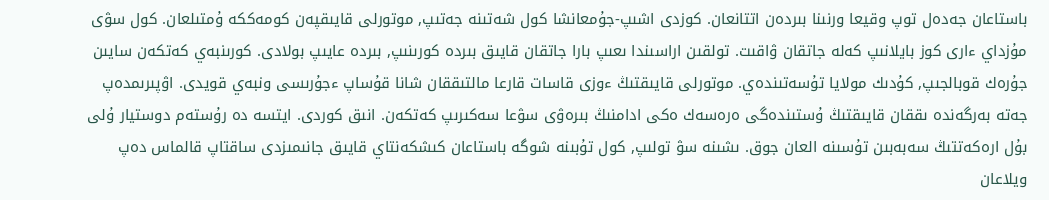باستاعان جەدەل توپ وقيعا ورنىنا بىردەن اتتانعان. كوزدى اشىپ-جۇمعانشا كول شەتىنە جەتىپ, موتورلى قايىقپەن كومەككە ۇمتىلعان. كول سۋى مۇزداي ءارى كوز بايلانىپ كەلە جاتقان ۋاقىت. تولقىن اراسىندا ىعىپ بارا جاتقان قايىق بىردە كورىنىپ, بىردە عايىپ بولادى. كورىنبەي كەتكەن سايىن جۇرەك قوبالجىپ, كۇدىك مولايا تۇسەتىندەي. موتورلى قايىقتىڭ ءوزى قاسات قارعا مالتىققان شانا قۇساپ ءجۇرىسى ونبەي قويدى. اۋپىرىمدەپ جەتە بەرگەندە ىققان قايىقتىڭ ۇستىندەگى ەرەسەك ەكى ادامنىڭ بىرەۋى سۋعا سەكىرىپ كەتكەن. انىق كوردى. ايتسە دە رۇستەم دوستيار ۇلى بۇل ارەكەتتىڭ سەبەبىن تۇسىنە العان جوق. ىشىنە سۋ تولىپ, كول تۇبىنە شوگە باستاعان كىشكەنتاي قايىق جانىمىزدى ساقتاپ قالماس دەپ ويلاعان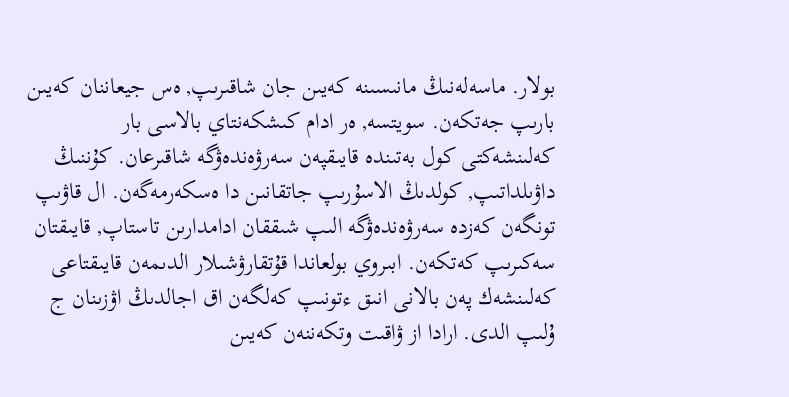بولار. ماسەلەنىڭ مانىسىنە كەيىن جان شاقىرىپ, ەس جيعاننان كەيىن بارىپ جەتكەن. سويتسە, ەر ادام كىشكەنتاي بالاسى بار كەلىنشەكتى كول بەتىندە قايىقپەن سەرۋەندەۋگە شاقىرعان. كۇننىڭ داۋىلداتىپ, كولدىڭ الاسۇرىپ جاتقانىن دا ەسكەرمەگەن. ال قاۋىپ تونگەن كەزدە سەرۋەندەۋگە الىپ شىققان ادامدارىن تاستاپ, قايىقتان سەكىرىپ كەتكەن. ابىروي بولعاندا قۇتقارۋشىلار الدىمەن قايىقتاعى كەلىنشەك پەن بالانى انىق ءتونىپ كەلگەن اق اجالدىڭ اۋزىنان ج ۇلىپ الدى. ارادا از ۋاقىت وتكەننەن كەيىن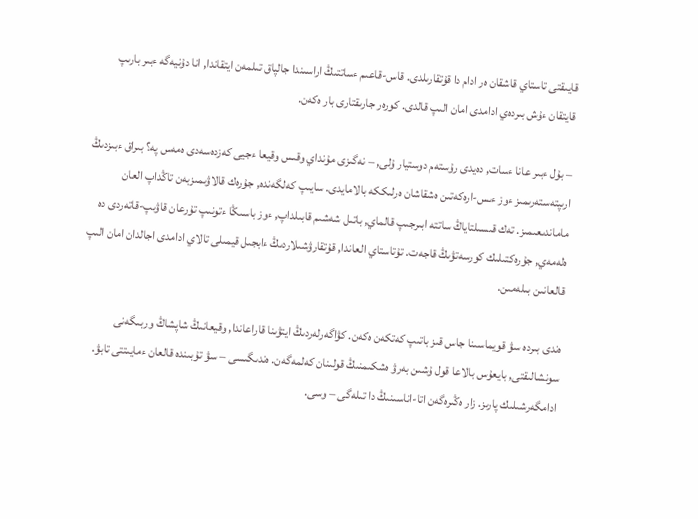قايىقتى تاستاي قاشقان ەر ادام دا قۇتقارىلدى. قاس-قاعىم ءساتتىڭ اراسىندا جالپاق تىلمەن ايتقاندا, انا دۇنيەگە ءبىر بارىپ قايتقان ءۇش بىردەي ادامدى امان الىپ قالدى. كورەر جارىقتارى بار ەكەن.

– بۇل ءبىر عانا ءسات, دەيدى رۇستەم دوستيار ۇلى, – نەگىزى مۇنداي وقىس وقيعا ءجيى كەزدەسەدى ەمەس پە؟ بىراق ءبىزدىڭ ارىپتەستەرىمىز ءوز ءىس-ارەكەتىن ەشقاشان ەرلىككە بالامايدى. سايىپ كەلگەندە, جۇرەك قالاۋىمىزبەن تاڭداپ العان ماماندىعىمىز. تەك قىسىلتاياڭ ساتتە ابىرجىپ قالماي, باتىل شەشىم قابىلداپ, ءوز باسىڭا ءتونىپ تۇرعان قاۋىپ-قاتەردى دە ەلەمەي, جۇرەكتىلىك كورسەتۋىڭ قاجەت. تۇتاستاي العاندا, قۇتقارۋشىلاردىڭ ءابجىل قيمىلى تالاي ادامدى اجالدان امان الىپ قالعانىن بىلەمىن.

ەندى بىردە سۋ قويماسىنا جاس قىز باتىپ كەتكەن ەكەن. كۋاگەرلەردىڭ ايتۋىنا قاراعاندا, وقيعانىڭ شاپشاڭ وربىگەنى سونشالىقتى, بايعۇس بالاعا قول ۇشىن بەرۋ ەشكىمنىڭ قولىنان كەلمەگەن. ەندىگىسى – سۋ تۇبىندە قالعان ءمايىتتى تابۋ. ادامگەرشىلىك پارىز. زار ەڭىرەگەن اتا-اناسىنىڭ دا تىلەگى – وسى.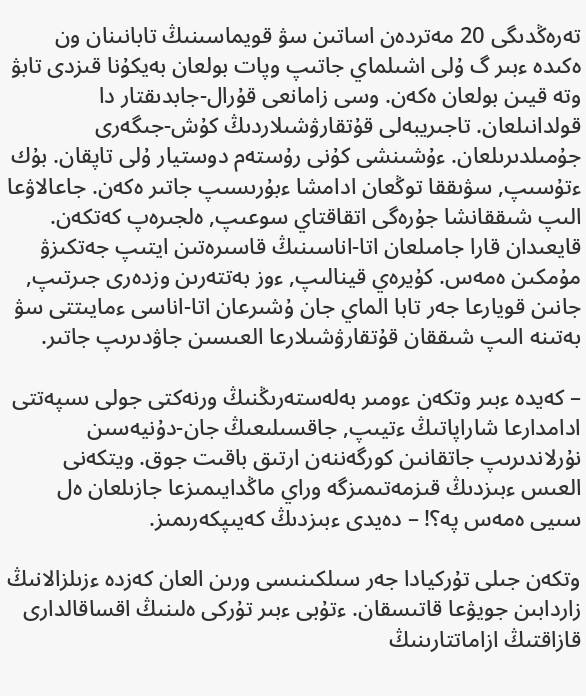تەرەڭدىگى 20 مەتردەن اساتىن سۋ قويماسىنىڭ تابانىنان ون ەكىدە ءبىر گ ۇلى اشىلماي جاتىپ وپات بولعان بەيكۇنا قىزدى تابۋ وتە قيىن بولعان ەكەن. وسى زامانعى قۇرال-جابدىقتار دا قولدانىلعان. تاجىريبەلى قۇتقارۋشىلاردىڭ كۇش-جىگەرى جۇمىلدىرىلعان. ءۇشىنشى كۇنى رۇستەم دوستيار ۇلى تاپقان. بۇك ءتۇسىپ, سۋىققا توڭعان ادامشا ءبۇرىسىپ جاتىر ەكەن. جاعالاۋعا الىپ شىققانشا جۇرەگى اتقاقتاي سوعىپ, ەلجىرەپ كەتكەن. قايعىدان قارا جامىلعان اتا-اناسىنىڭ قاسىرەتىن ايتىپ جەتكىزۋ مۇمكىن ەمەس. كۇيرەي قينالىپ, ءوز بەتتەرىن وزدەرى جىرتىپ, جانىن قويارعا جەر تابا الماي جان ۇشىرعان اتا-اناسى ءمايىتتى سۋ بەتىنە الىپ شىققان قۇتقارۋشىلارعا العىسىن جاۋدىرىپ جاتىر.

– كەيدە ءبىر وتكەن ءومىر بەلەستەرىڭنىڭ ورنەكتى جولى ىسپەتتى ادامدارعا شاراپاتىڭ ءتيىپ, جاقسىلىعىڭ جان-دۇنيەسىن نۇرلاندىرىپ جاتقانىن كورگەننەن ارتىق باقىت جوق. ويتكەنى العىس ءبىزدىڭ قىزمەتىمىزگە وراي ماڭدايىمىزعا جازىلعان ەل سىيى ەمەس پە؟! – دەيدى ءبىزدىڭ كەيىپكەرىمىز.

وتكەن جىلى تۇركيادا جەر سىلكىنىسى ورىن العان كەزدە ءزىلزالانىڭ زاردابىن جويۋعا قاتىسقان. ءتۇبى ءبىر تۇركى ەلىنىڭ اقساقالدارى قازاقتىڭ ازاماتتارىنىڭ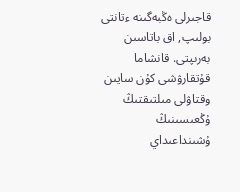قاجىرلى ەڭبەگىنە ءتانتى بولىپ, اق باتاسىن بەرىپتى. قانشاما قۇتقارۋشى كۇن سايىن وقتاۋلى مىلتىقتىڭ ۇڭعىسىنىڭ ۇشىنداعىداي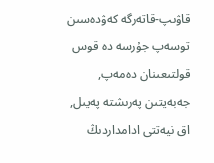قاۋىپ-قاتەرگە كەۋدەسىن توسەپ جۇرسە دە قوس قولتىعىنان دەمەپ, جەبەيتىن پەرىشتە پەيىل, اق نيەتتى ادامداردىڭ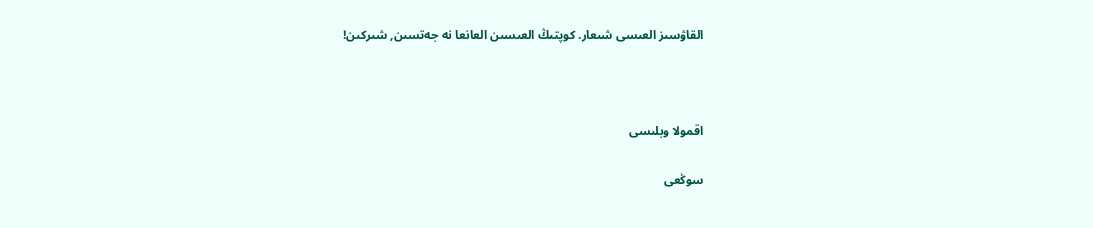القاۋسىز العىسى شىعار. كوپتىڭ العىسىن العانعا نە جەتسىن, شىركىن!



اقمولا وبلىسى

سوڭعى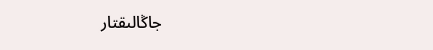جاڭالىقتار